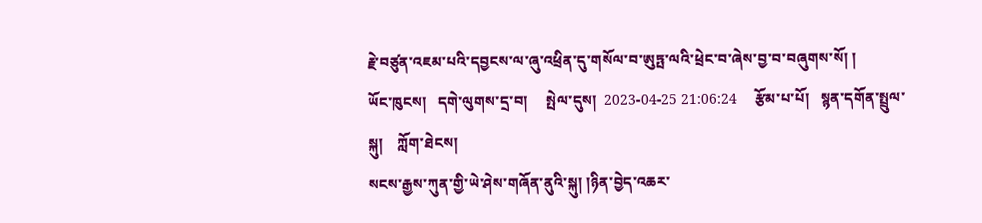རྗེ་བཙུན་འཇམ་པའི་དབྱངས་ལ་ཞུ་འཕྲིན་དུ་གསོལ་བ་ཨུཏྤ་ལའི་ཕྲེང་བ་ཞེས་བྱ་བ་བཞུགས་སོ། །
ཡོང་ཁུངས།   དགེ་ལུགས་དྲ་བ།     སྤེལ་དུས།  2023-04-25 21:06:24     རྩོམ་པ་པོ།   སྙན་དགོན་སྤྲུལ་སྐུ།    ཀློག་ཐེངས།
སངས་རྒྱས་ཀུན་གྱི་ཡེ་ཤེས་གཞོན་ནུའི་སྐུ། །ཉིན་བྱེད་འཆར་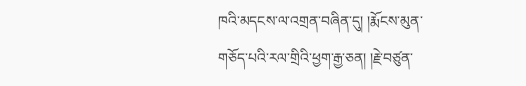ཁའི་མདངས་ལ་འགྲན་བཞིན་དུ། །རྨོངས་མུན་གཅོད་པའི་རལ་གྲིའི་ཕྱག་རྒྱ་ཅན། །རྗེ་བཙུན་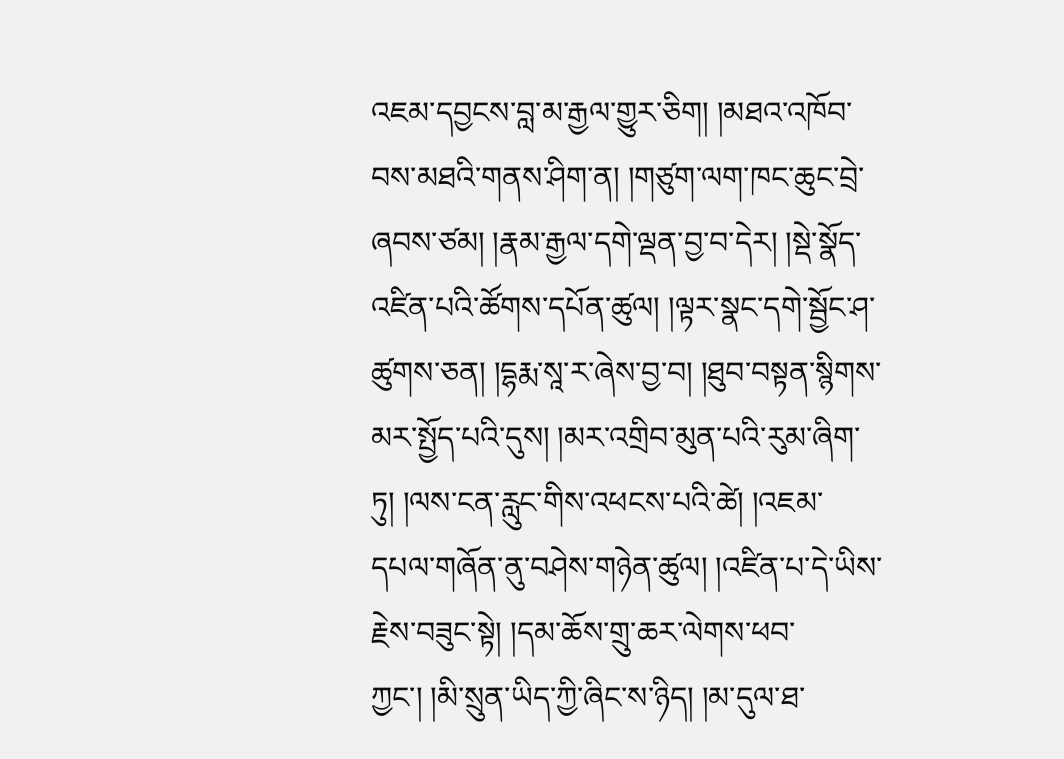འཇམ་དབྱངས་བླ་མ་རྒྱལ་གྱུར་ཅིག། །མཐའ་འཁོབ་བས་མཐའི་གནས་ཤིག་ན། །གཙུག་ལག་ཁང་ཆུང་བྲེ་ཞབས་ཙམ། །རྣམ་རྒྱལ་དགེ་ལྡན་བྱ་བ་དེར། །སྡེ་སྣོད་འཛིན་པའི་ཚོགས་དཔོན་ཚུལ། །ལྟར་སྣང་དགེ་སྦྱོང་ཤ་ཚུགས་ཅན། །དྷརྨ་སཱ་ར་ཞེས་བྱ་བ། །ཐུབ་བསྟན་སྙིགས་མར་སྤྱོད་པའི་དུས། །མར་འགྲིབ་མུན་པའི་རུམ་ཞིག་ཏུ། །ལས་ངན་རླུང་གིས་འཕངས་པའི་ཚེ། །འཇམ་དཔལ་གཞོན་ནུ་བཤེས་གཉེན་ཚུལ། །འཛིན་པ་དེ་ཡིས་རྗེས་བཟུང་སྟེ། །དམ་ཆོས་གྲུ་ཆར་ལེགས་ཕབ་ཀྱང་། །མི་སྲུན་ཡིད་ཀྱི་ཞིང་ས་ཉིད། །མ་དུལ་ཐ་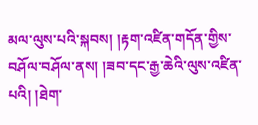མལ་ལུས་པའི་སྐབས། །རྟག་འཛིན་གདོན་གྱིས་བཤོལ་བཤོལ་ནས། །ཟབ་དང་རྒྱ་ཆེའི་ལུས་འཛིན་པའི། །ཐེག་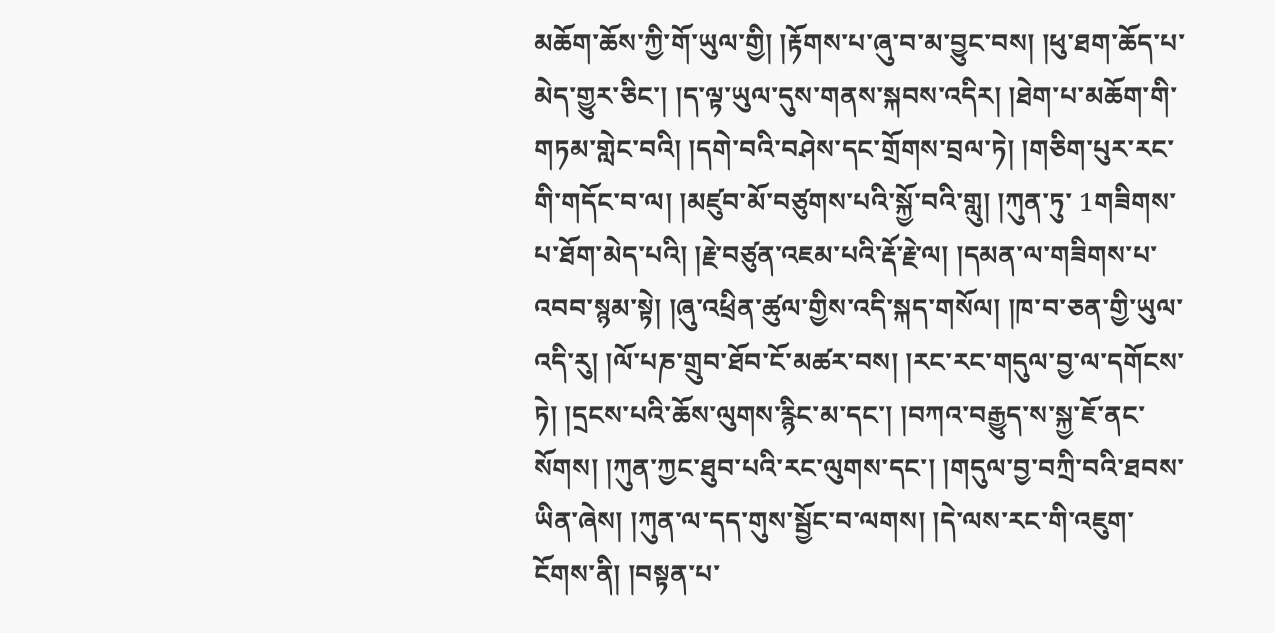མཆོག་ཆོས་ཀྱི་གོ་ཡུལ་གྱི། །རྟོགས་པ་ཞུ་བ་མ་བྱུང་བས། །ཕུ་ཐག་ཆོད་པ་མེད་གྱུར་ཅིང་། །ད་ལྟ་ཡུལ་དུས་གནས་སྐབས་འདིར། །ཐེག་པ་མཆོག་གི་གཏམ་གླེང་བའི། །དགེ་བའི་བཤེས་དང་གྲོགས་བྲལ་ཏེ། །གཅིག་པུར་རང་གི་གདོང་བ་ལ། །མཛུབ་མོ་བཙུགས་པའི་སྐྱོ་བའི་གླུ། །ཀུན་ཏུ་ 1གཟིགས་པ་ཐོག་མེད་པའི། །རྗེ་བཙུན་འཇམ་པའི་རྡོ་རྗེ་ལ། །དམན་ལ་གཟིགས་པ་འབབ་སྙམ་སྟེ། །ཞུ་འཕྲིན་ཚུལ་གྱིས་འདི་སྐད་གསོལ། །ཁ་བ་ཅན་གྱི་ཡུལ་འདི་རུ། །ལོ་པཎ་གྲུབ་ཐོབ་ངོ་མཚར་བས། །རང་རང་གདུལ་བྱ་ལ་དགོངས་ཏེ། །དྲངས་པའི་ཆོས་ལུགས་རྙིང་མ་དང་། །བཀའ་བརྒྱུད་ས་སྐྱ་ཇོ་ནང་སོགས། །ཀུན་ཀྱང་ཐུབ་པའི་རང་ལུགས་དང་། །གདུལ་བྱ་བཀྲི་བའི་ཐབས་ཡིན་ཞེས། །ཀུན་ལ་དད་གུས་སྦྱོང་བ་ལགས། །དེ་ལས་རང་གི་འཇུག་ངོགས་ནི། །བསྟན་པ་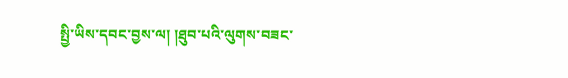སྤྱི་ཡིས་དབང་བྱས་ལ། །ཐུབ་པའི་ལུགས་བཟང་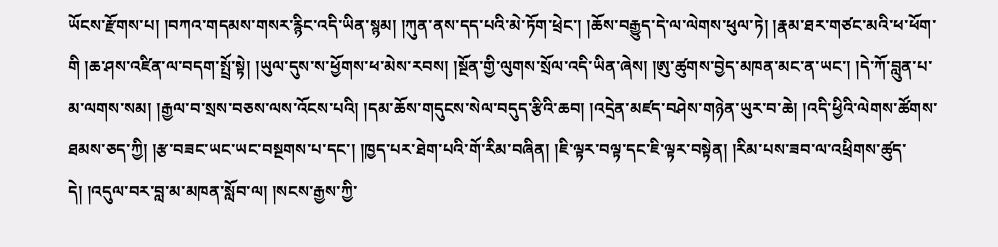ཡོངས་རྫོགས་པ། །བཀའ་གདམས་གསར་རྙིང་འདི་ཡིན་སྙམ། །ཀུན་ནས་དད་པའི་མེ་ཏོག་ཕྲེང་། །ཆོས་བརྒྱུད་དེ་ལ་ལེགས་ཕུལ་ཏེ། །རྣམ་ཐར་གཙང་མའི་ཕ་ཕོག་གི །ཆ་ཤས་འཛིན་ལ་བདག་སྤྲོ་སྟེ། །ཡུལ་དུས་ས་ཕྱོགས་ཕ་མེས་རབས། །སྔོན་གྱི་ལུགས་སྲོལ་འདི་ཡིན་ཞེས། །ཨུ་ཚུགས་བྱེད་མཁན་མང་ན་ཡང་། །དེ་ཀོ་བླུན་པ་མ་ལགས་སམ། །རྒྱལ་བ་སྲས་བཅས་ལས་འོངས་པའི། །དམ་ཆོས་གདུངས་སེལ་བདུད་རྩིའི་ཆབ། །འདྲེན་མཛད་བཤེས་གཉེན་ཡུར་བ་ཆེ། །འདི་ཕྱིའི་ལེགས་ཚོགས་ཐམས་ཅད་ཀྱི། །རྩ་བཟང་ཡང་ཡང་བསྔགས་པ་དང་། །ཁྱད་པར་ཐེག་པའི་གོ་རིམ་བཞིན། །ཇི་ལྟར་བལྟ་དང་ཇི་ལྟར་བསྟེན། །རིམ་པས་ཟབ་ལ་འཕྲིགས་ཚུད་དེ། །འདུལ་བར་བླ་མ་མཁན་སློབ་ལ། །སངས་རྒྱས་ཀྱི་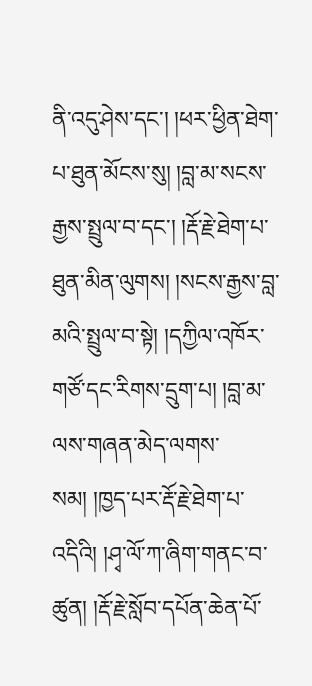ནི་འདུ་ཤེས་དང་། །ཕར་ཕྱིན་ཐེག་པ་ཐུན་མོངས་སུ། །བླ་མ་སངས་རྒྱས་སྤྲུལ་བ་དང་། །རྡོ་རྗེ་ཐེག་པ་ཐུན་མིན་ལུགས། །སངས་རྒྱས་བླ་མའི་སྤྲུལ་བ་སྟེ། །དཀྱིལ་འཁོར་གཙོ་དང་རིགས་དྲུག་པ། །བླ་མ་ལས་གཞན་མེད་ལགས་སམ། །ཁྱད་པར་རྡོ་རྗེ་ཐེག་པ་འདིའི། །ཤྭ་ལོ་ཀ་ཞིག་གནང་བ་ཚུན། །རྡོ་རྗེ་སློབ་དཔོན་ཆེན་པོ་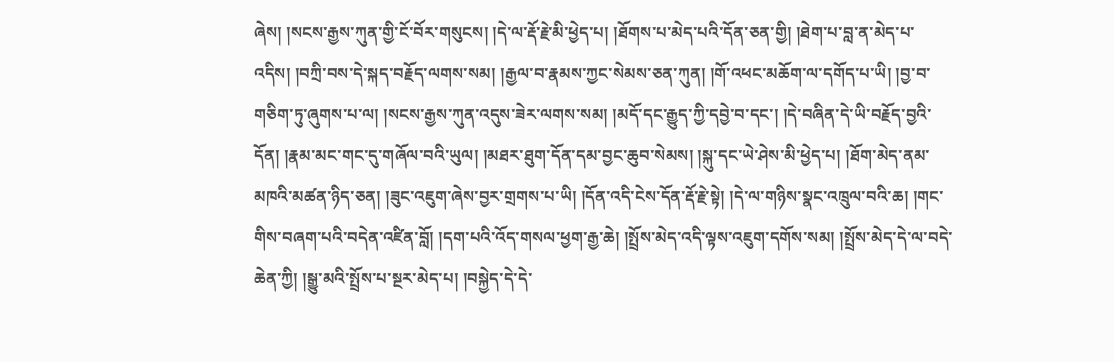ཞེས། །སངས་རྒྱས་ཀུན་གྱི་ངོ་བོར་གསུངས། །དེ་ལ་རྡོ་རྗེ་མི་ཕྱེད་པ། །ཐོགས་པ་མེད་པའི་དོན་ཅན་གྱི། །ཐེག་པ་བླ་ན་མེད་པ་འདིས། །བཀྲི་བས་དེ་སྐད་བརྗོད་ལགས་སམ། །རྒྱལ་བ་རྣམས་ཀྱང་སེམས་ཅན་ཀུན། །གོ་འཕང་མཆོག་ལ་དགོད་པ་ཡི། །བྱ་བ་གཅིག་ཏུ་ཞུགས་པ་ལ། །སངས་རྒྱས་ཀུན་འདུས་ཟེར་ལགས་སམ། །མདོ་དང་རྒྱུད་ཀྱི་དབྱེ་བ་དང་། །དེ་བཞིན་དེ་ཡི་བརྗོད་བྱའི་དོན། །རྣམ་མང་གང་དུ་གཞོལ་བའི་ཡུལ། །མཐར་ཐུག་དོན་དམ་བྱང་ཆུབ་སེམས། །སྐུ་དང་ཡེ་ཤེས་མི་ཕྱེད་པ། །ཐོག་མེད་ནམ་མཁའི་མཚན་ཉིད་ཅན། །ཟུང་འཇུག་ཞེས་བྱར་གྲགས་པ་ཡི། །དོན་འདི་ངེས་དོན་རྡོ་རྗེ་སྟེ། །དེ་ལ་གཉིས་སྣང་འཁྲུལ་བའི་ཆ། །གང་གིས་བཞག་པའི་བདེན་འཛིན་བློ། །དག་པའི་འོད་གསལ་ཕྱག་རྒྱ་ཆེ། །སྤྲོས་མེད་འདི་ལྟས་འཇུག་དགོས་སམ། །སྤྲོས་མེད་དེ་ལ་བདེ་ཆེན་ཀྱི། །སྒྱུ་མའི་སྤྲོས་པ་སྔར་མེད་པ། །བསྐྱེད་དེ་དེ་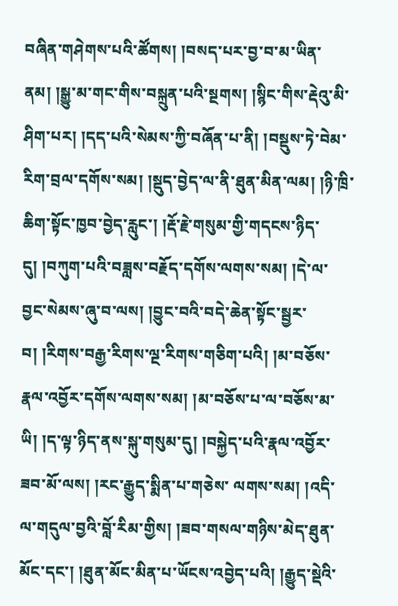བཞིན་གཤེགས་པའི་ཚོགས། །བསད་པར་བྱ་བ་མ་ཡིན་ནམ། །སྒྱུ་མ་གང་གིས་བསྐྲུན་པའི་སྔགས། །སྙིང་གིས་རྡེའུ་མི་ཤིག་པར། །དད་པའི་སེམས་ཀྱི་བཞོན་པ་ནི། །བསྡུས་ཏེ་བེམ་རིག་བྲལ་དགོས་སམ། །སྡུད་བྱེད་ལ་ནི་ཐུན་མིན་ལམ། །ཉི་ཁྲི་ཆིག་སྟོང་ཁྱབ་བྱེད་རླུང་། །རྡོ་རྗེ་གསུམ་གྱི་གདངས་ཉིད་དུ། །བཀུག་པའི་བཟླས་བརྗོད་དགོས་ལགས་སམ། །དེ་ལ་བྱང་སེམས་ཞུ་བ་ལས། །བྱུང་བའི་བདེ་ཆེན་སྟོང་སྦྱར་བ། །རིགས་བརྒྱ་རིགས་ལྔ་རིགས་གཅིག་པའི། །མ་བཅོས་རྣལ་འབྱོར་དགོས་ལགས་སམ། །མ་བཅོས་པ་ལ་བཅོས་མ་ཡི། །ད་ལྟ་ཉིད་ནས་སྐུ་གསུམ་དུ། །བསྐྱེད་པའི་རྣལ་འབྱོར་ཟབ་མོ་ལས། །རང་རྒྱུད་སྨིན་པ་གཅེས་ ལགས་སམ། །འདི་ལ་གདུལ་བྱའི་བློ་རིམ་གྱིས། །ཟབ་གསལ་གཉིས་མེད་ཐུན་མོང་དང་། །ཐུན་མོང་མིན་པ་ཡོངས་འབྱེད་པའི། །རྒྱུད་སྡེའི་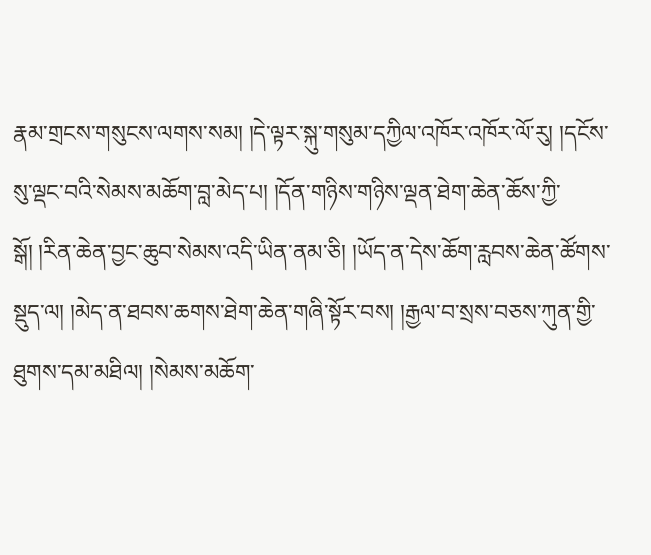རྣམ་གྲངས་གསུངས་ལགས་སམ། །དེ་ལྟར་སྐུ་གསུམ་དཀྱིལ་འཁོར་འཁོར་ལོ་རུ། །དངོས་སུ་ལྡང་བའི་སེམས་མཆོག་བླ་མེད་པ། །དོན་གཉིས་གཉིས་ལྡན་ཐེག་ཆེན་ཆོས་ཀྱི་སྒོ། །རིན་ཆེན་བྱང་ཆུབ་སེམས་འདི་ཡིན་ནམ་ཅི། །ཡོད་ན་དེས་ཆོག་རླབས་ཆེན་ཚོགས་སྡུད་ལ། །མེད་ན་ཐབས་ཆགས་ཐེག་ཆེན་གཞི་སྟོར་བས། །རྒྱལ་བ་སྲས་བཅས་ཀུན་གྱི་ཐུགས་དམ་མཐིལ། །སེམས་མཆོག་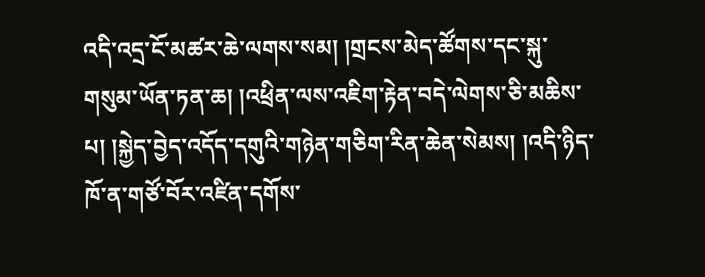འདི་འདྲ་ངོ་མཚར་ཆེ་ལགས་སམ། །གྲངས་མེད་ཚོགས་དང་སྐུ་གསུམ་ཡོན་ཏན་ཆ། །འཕྲིན་ལས་འཇིག་རྟེན་བདེ་ལེགས་ཅི་མཆིས་པ། །སྐྱེད་བྱེད་འདོད་དགུའི་གཉེན་གཅིག་རིན་ཆེན་སེམས། །འདི་ཉིད་ཁོ་ན་གཙོ་བོར་འཛིན་དགོས་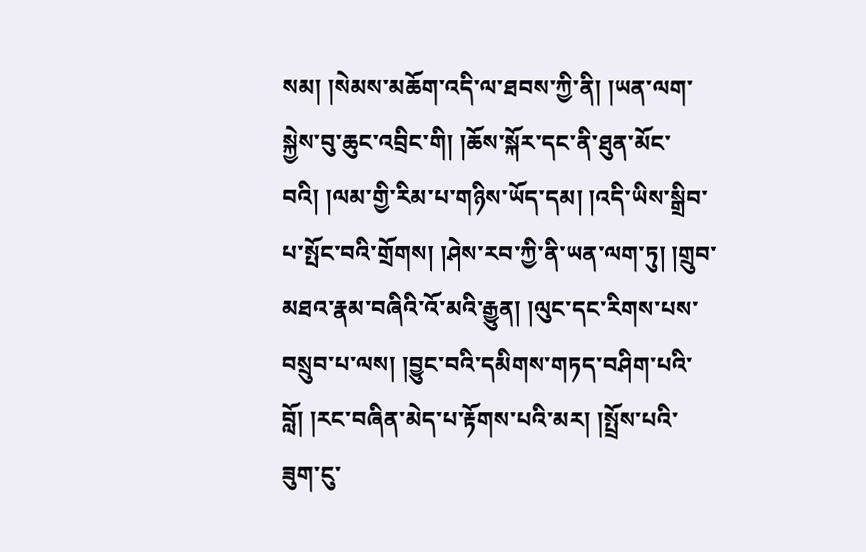སམ། །སེམས་མཆོག་འདི་ལ་ཐབས་ཀྱི་ནི། །ཡན་ལག་སྐྱེས་བུ་ཆུང་འབྲིང་གི། །ཆོས་སྐོར་དང་ནི་ཐུན་མོང་བའི། །ལམ་གྱི་རིམ་པ་གཉིས་ཡོད་དམ། །འདི་ཡིས་སྒྲིབ་པ་སྤོང་བའི་གྲོགས། །ཤེས་རབ་ཀྱི་ནི་ཡན་ལག་ཏུ། །གྲུབ་མཐའ་རྣམ་བཞིའི་འོ་མའི་རྒྱུན། །ལུང་དང་རིགས་པས་བསྲུབ་པ་ལས། །བྱུང་བའི་དམིགས་གཏད་བཤིག་པའི་བློ། །རང་བཞིན་མེད་པ་རྟོགས་པའི་མར། །སྤྲོས་པའི་ཟུག་ངུ་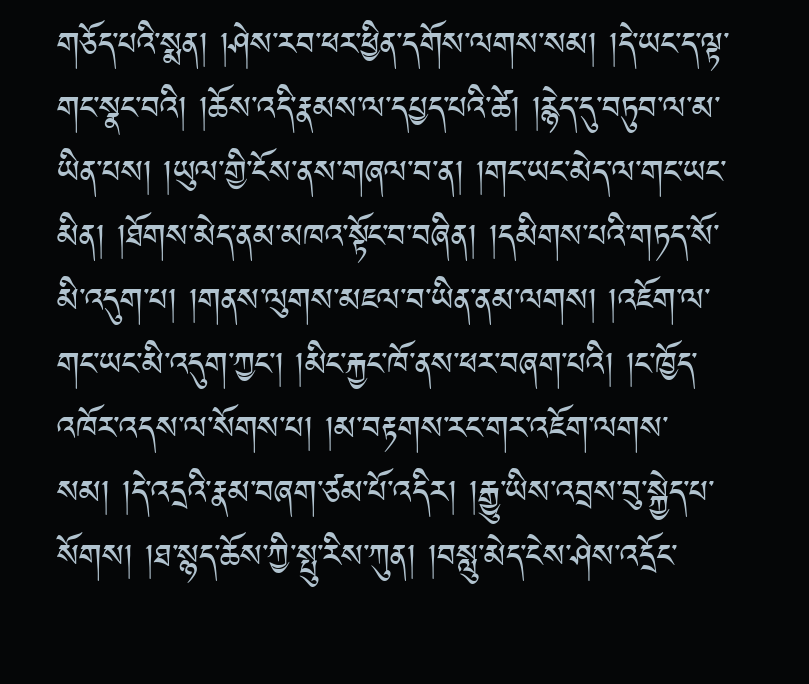གཅོད་པའི་སྨན། །ཤེས་རབ་ཕར་ཕྱིན་དགོས་ལགས་སམ། །དེ་ཡང་ད་ལྟ་གང་སྣང་བའི། །ཆོས་འདི་རྣམས་ལ་དཔྱད་པའི་ཚེ། །རྙེད་དུ་བཏུབ་ལ་མ་ཡིན་པས། །ཡུལ་གྱི་ངོས་ནས་གཞལ་བ་ན། །གང་ཡང་མེད་ལ་གང་ཡང་མིན། །ཐོགས་མེད་ནམ་མཁའ་སྟོང་བ་བཞིན། །དམིགས་པའི་གཏད་སོ་མི་འདུག་པ། །གནས་ལུགས་མཇལ་བ་ཡིན་ནམ་ལགས། །འཇོག་ལ་གང་ཡང་མི་འདུག་ཀྱང་། །མིང་རྐྱང་ཁོ་ནས་ཕར་བཞག་པའི། །ང་ཁྱོད་འཁོར་འདས་ལ་སོགས་པ། །མ་བརྟགས་རང་གར་འཇོག་ལགས་སམ། །དེ་འདྲའི་རྣམ་བཞག་ཙམ་པོ་འདིར། །རྒྱུ་ཡིས་འབྲས་བུ་སྐྱེད་པ་སོགས། །ཐ་སྙད་ཆོས་ཀྱི་སྤུ་རིས་ཀུན། །བསླུ་མེད་ངེས་ཤེས་འདྲོང་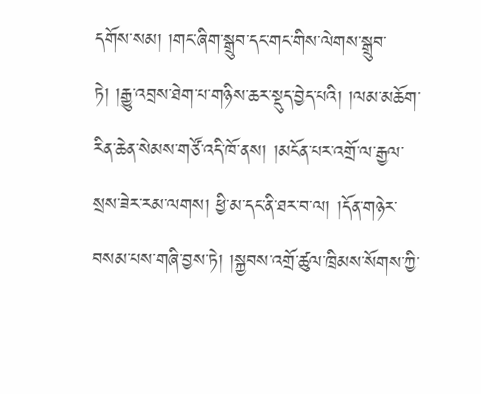དགོས་སམ། །གང་ཞིག་སྒྲུབ་དང་གང་གིས་ལེགས་སྒྲུབ་ཏེ། །རྒྱུ་འབྲས་ཐེག་པ་གཉིས་ཆར་སྡུད་བྱེད་པའི། །ལམ་མཆོག་རིན་ཆེན་སེམས་གཙོ་འདི་ཁོ་ནས། །མངོན་པར་འགྲོ་ལ་རྒྱལ་སྲས་ཟེར་རམ་ལགས། ཕྱི་མ་དང་ནི་ཐར་བ་ལ། །དོན་གཉེར་བསམ་པས་གཞི་བྱས་ཏེ། །སྐྱབས་འགྲོ་ཚུལ་ཁྲིམས་སོགས་ཀྱི་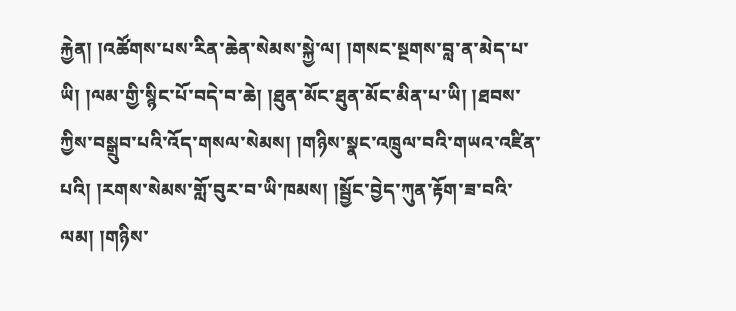རྐྱེན། །འཚོགས་པས་རིན་ཆེན་སེམས་སྐྱེ་ལ། །གསང་སྔགས་བླ་ན་མེད་པ་ཡི། །ལམ་གྱི་སྙིང་པོ་བདེ་བ་ཆེ། །ཐུན་མོང་ཐུན་མོང་མིན་པ་ཡི། །ཐབས་ཀྱིས་བསྒྲུབ་པའི་འོད་གསལ་སེམས། །གཉིས་སྣང་འཁྲུལ་བའི་གཡའ་འཛིན་པའི། །རགས་སེམས་གློ་བུར་བ་ཡི་ཁམས། །སྦྱོང་བྱེད་ཀུན་རྟོག་ཟ་བའི་ལམ། །གཉིས་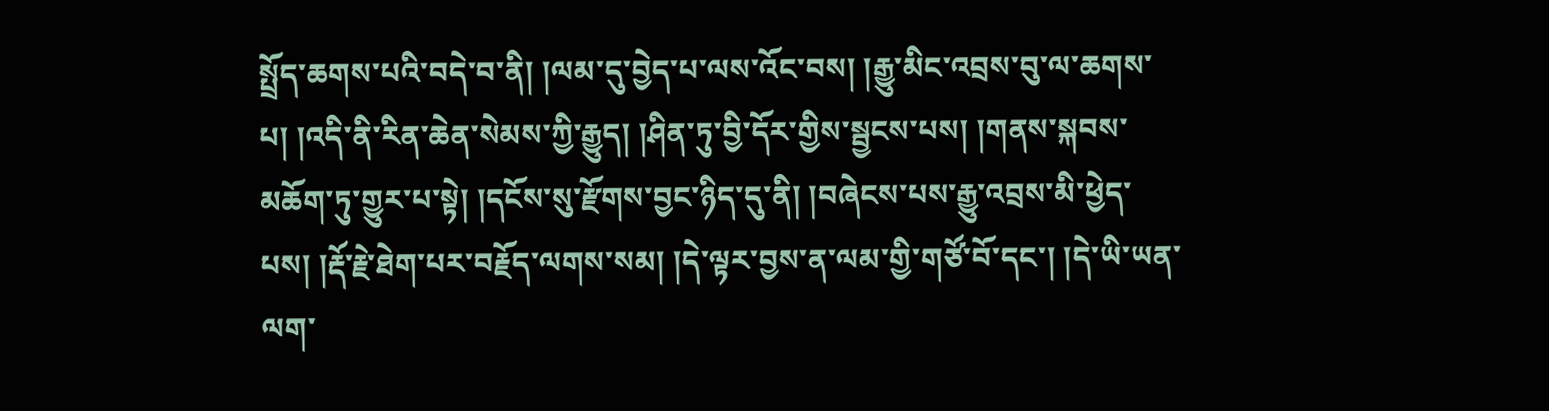སྤྲོད་ཆགས་པའི་བདེ་བ་ནི། །ལམ་དུ་བྱེད་པ་ལས་འོང་བས། །རྒྱུ་མིང་འབྲས་བུ་ལ་ཆགས་པ། །འདི་ནི་རིན་ཆེན་སེམས་ཀྱི་རྒྱུད། །ཤིན་ཏུ་བྱི་དོར་གྱིས་སྦྱངས་པས། །གནས་སྐབས་མཆོག་ཏུ་གྱུར་པ་སྟེ། །དངོས་སུ་རྫོགས་བྱང་ཉིད་དུ་ནི། །བཞེངས་པས་རྒྱུ་འབྲས་མི་ཕྱེད་པས། །རྡོ་རྗེ་ཐེག་པར་བརྗོད་ལགས་སམ། །དེ་ལྟར་བྱས་ན་ལམ་གྱི་གཙོ་བོ་དང་། །དེ་ཡི་ཡན་ལག་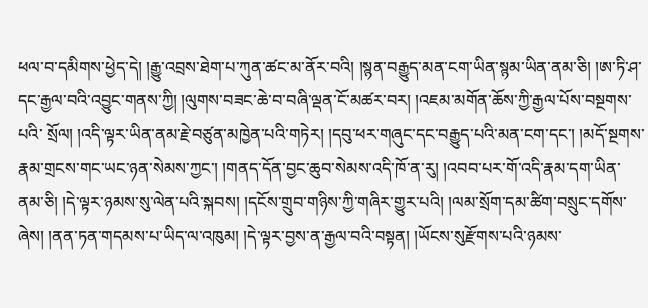ཕལ་བ་དམིགས་ཕྱེད་དེ། །རྒྱུ་འབྲས་ཐེག་པ་ཀུན་ཚང་མ་ནོར་བའི། །སྙན་བརྒྱུད་མན་ངག་ཡིན་སྙམ་ཡིན་ནམ་ཅི། །ཨ་ཏི་ཤ་དང་རྒྱལ་བའི་འབྱུང་གནས་ཀྱི། །ལུགས་བཟང་ཆེ་བ་བཞི་ལྡན་ངོ་མཚར་བར། །འཇམ་མགོན་ཆོས་ཀྱི་རྒྱལ་པོས་བསྔགས་པའི་ སྲོལ། །འདི་ལྟར་ཡིན་ནམ་རྗེ་བཙུན་མཁྱེན་པའི་གཏེར། །དབུ་ཕར་གཞུང་དང་བརྒྱུད་པའི་མན་ངག་དང་། །མདོ་སྔགས་རྣམ་གྲངས་གང་ཡང་ཉན་སེམས་ཀྱང་། །གནད་དོན་བྱང་ཆུབ་སེམས་འདི་ཁོ་ན་རུ། །འབབ་པར་གོ་འདི་རྣམ་དག་ཡིན་ནམ་ཅི། །དེ་ལྟར་ཉམས་སུ་ལེན་པའི་སྐབས། །དངོས་གྲུབ་གཉིས་ཀྱི་གཞིར་གྱུར་པའི། །ལམ་སྲོག་དམ་ཚིག་བསྲུང་དགོས་ཞེས། །ནན་ཏན་གདམས་པ་ཡིད་ལ་འཁུམ། །དེ་ལྟར་བྱས་ན་རྒྱལ་བའི་བསྟན། །ཡོངས་སུརྫོགས་པའི་ཉམས་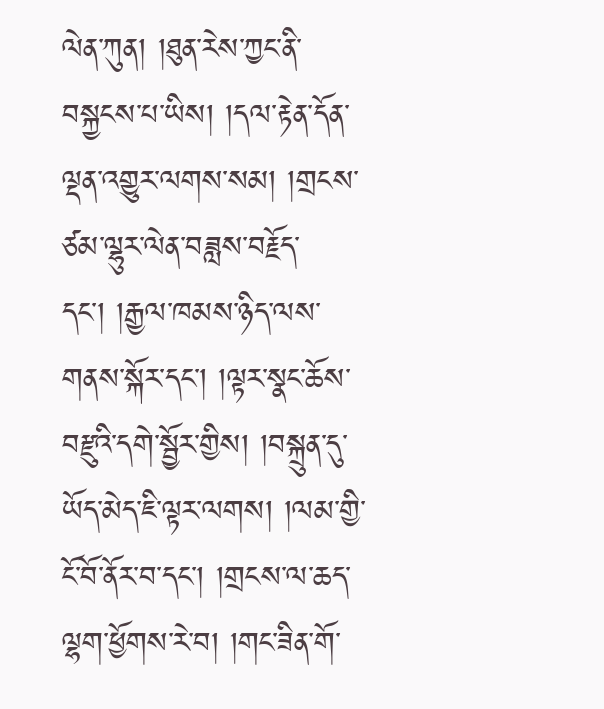ལེན་ཀུན། །ཐུན་རེས་ཀྱང་ནི་བསྐྱངས་པ་ཡིས། །དལ་རྟེན་དོན་ལྡན་འགྱུར་ལགས་སམ། །གྲངས་ཙམ་ལྷུར་ལེན་བཟླས་བརྗོད་དང་། །རྒྱལ་ཁམས་ཉིད་ལས་གནས་སྐོར་དང་། །ལྟར་སྣང་ཆོས་བརྫུའི་དགེ་སྦྱོར་གྱིས། །བསྐྲུན་དུ་ཡོད་མེད་ཇི་ལྟར་ལགས། །ལམ་གྱི་ངོ་བོ་ནོར་བ་དང་། །གྲངས་ལ་ཆད་ལྷག་ཕྱོགས་རེ་བ། །གང་ཟིན་གོ་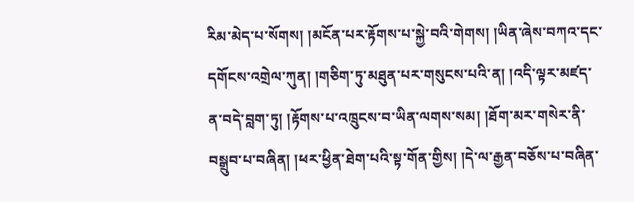རིམ་མེད་པ་སོགས། །མངོན་པར་རྟོགས་པ་སྐྱེ་བའི་གེགས། །ཡིན་ཞེས་བཀའ་དང་དགོངས་འགྲེལ་ཀུན། །གཅིག་ཏུ་མཐུན་པར་གསུངས་པའི་ན། །འདི་ལྟར་མཛད་ན་བདེ་བླག་ཏུ། །རྟོགས་པ་འཁྲུངས་བ་ཡིན་ལགས་སམ། །ཐོག་མར་གསེར་ནི་བསྒྲུབ་པ་བཞིན། །ཕར་ཕྱིན་ཐེག་པའི་སྟ་གོན་གྱིས། །དེ་ལ་རྒྱན་བཅོས་པ་བཞིན་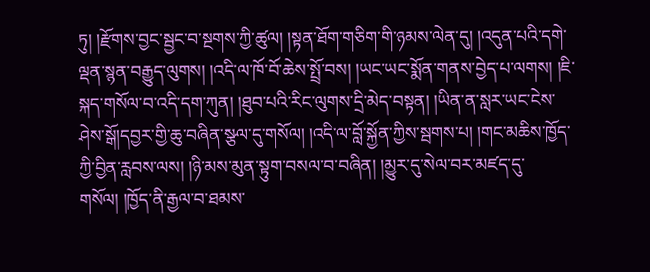ཏུ། །རྫོགས་བྱང་སྦྱང་བ་སྔགས་ཀྱི་ཚུལ། །སྟན་ཐོག་གཅིག་གི་ཉམས་ལེན་དུ། །འདུན་པའི་དགེ་ལྡན་སྙན་བརྒྱུད་ལུགས། །འདི་ལ་ཁོ་བོ་ཆེས་སྤྲོ་བས། །ཡང་ཡང་སྨོན་གནས་བྱེད་པ་ལགས། །ཇི་སྐད་གསོལ་བ་འདི་དག་ཀུན། །ཐུབ་པའི་རིང་ལུགས་དྲི་མེད་བསྟན། །ཡིན་ན་སླར་ཡང་ངེས་ཤེས་སྒོ།དབྱར་གྱི་ཆུ་བཞིན་སྩལ་དུ་གསོལ། །འདི་ལ་བློ་སྐྱོན་ཀྱིས་སྦགས་པ། །གང་མཆིས་ཁྱོད་ཀྱི་བྱིན་རླབས་ལས། །ཉི་མས་མུན་སྟུག་བསལ་བ་བཞིན། །མྱུར་དུ་སེལ་བར་མཛད་དུ་གསོལ། །ཁྱོད་ནི་རྒྱལ་བ་ཐམས་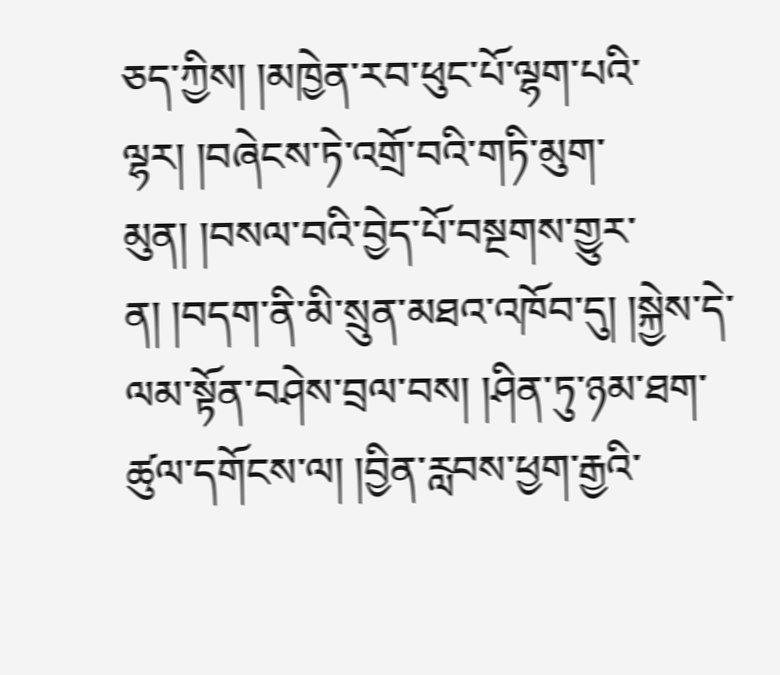ཅད་ཀྱིས། །མཁྱེན་རབ་ཕུང་པོ་ལྷག་པའི་ལྷར། །བཞེངས་ཏེ་འགྲོ་བའི་གཏི་མུག་མུན། །བསལ་བའི་བྱེད་པོ་བསྔགས་གྱུར་ན། །བདག་ནི་མི་སྲུན་མཐའ་འཁོབ་དུ། །སྐྱེས་དེ་ལམ་སྟོན་བཤེས་བྲལ་བས། །ཤིན་ཏུ་ཉམ་ཐག་ཚུལ་དགོངས་ལ། །བྱིན་རླབས་ཕྱག་རྒྱའི་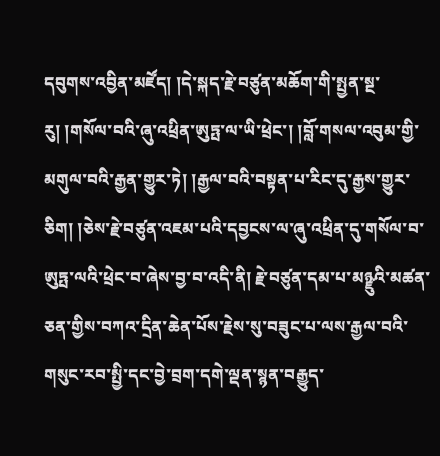དབུགས་འབྱིན་མཛོད། །དེ་སྐད་རྗེ་བཙུན་མཆོག་གི་སྤྱན་སྔ་རུ། །གསོལ་བའི་ཞུ་འཕྲིན་ཨུཏྤ་ལ་ཡི་ཕྲེང་། །བློ་གསལ་འབུམ་གྱི་མགུལ་བའི་རྒྱན་གྱུར་ཏེ། །རྒྱལ་བའི་བསྟན་པ་རིང་དུ་རྒྱས་གྱུར་ཅིག། །ཅེས་རྗེ་བཙུན་འཇམ་པའི་དབྱངས་ལ་ཞུ་འཕྲིན་དུ་གསོལ་བ་ཨུཏྤ་ལའི་ཕྲེང་བ་ཞེས་བྱ་བ་འདི་ནི། རྗེ་བཙུན་དམ་པ་མཉྫུའི་མཚན་ཅན་གྱིས་བཀའ་དྲིན་ཆེན་པོས་རྗེས་སུ་བཟུང་པ་ལས་རྒྱལ་བའི་གསུང་རབ་སྤྱི་དང་བྱེ་བྲག་དགེ་ལྡན་སྙན་བརྒྱུད་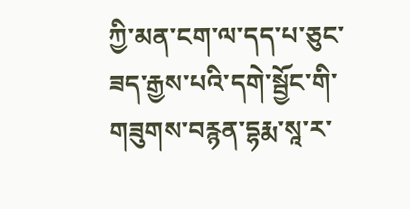ཀྱི་མན་ངག་ལ་དད་པ་ཅུང་ཟད་རྒྱས་པའི་དགེ་སྦྱོང་གི་གཟུགས་བརྙན་དྷརྨ་སཱ་ར་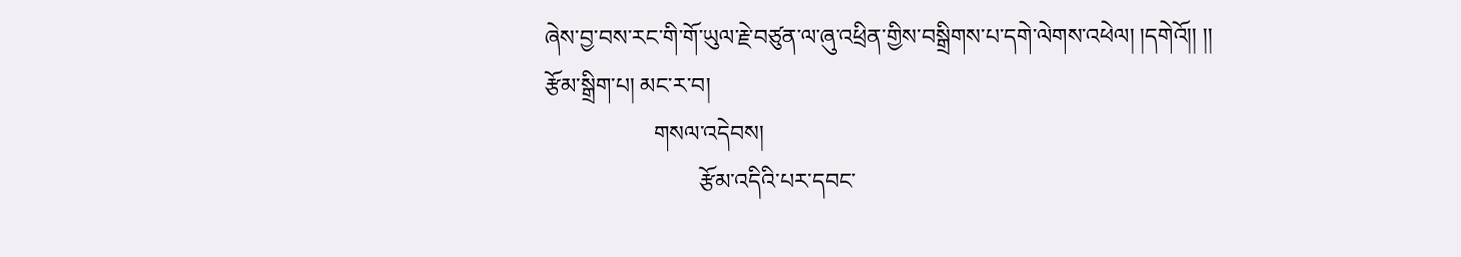ཞེས་བྱ་བས་རང་གི་གོ་ཡུལ་རྗེ་བཙུན་ལ་ཞུ་འཕྲིན་གྱིས་བསྒྲིགས་པ་དགེ་ལེགས་འཕེལ། །དགེའོ།། །།
རྩོམ་སྒྲིག་པ། མང་ར་བ།
                   གསལ་འདེབས།
                           རྩོམ་འདིའི་པར་དབང་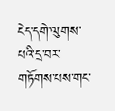ངེད་དགེ་ལུགས་པའི་དྲ་བར་གཏོགས་པས་གང་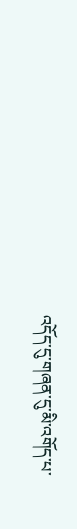འདོད་དུ་གཞན་དུ་མི་འགོད་པ་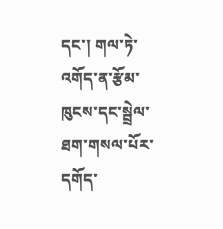དང་། གལ་ཏེ་འགོད་ན་རྩོམ་ཁུངས་དང་སྦྲེལ་ཐག་གསལ་པོར་དགོད་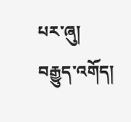པར་ཞུ།
བརྒྱུད་འགོད།